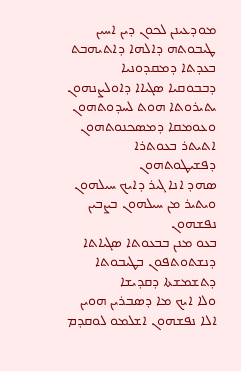ܡܘܕܥܝܢܢ ܠܟܘܢ ܕܝܢ ܐܚܝܢ ܛܝܒܘܬܗ ܕܐܠܗܐ ܕܐܬܝܗܒܬ ܒܥܕܬܐ ܕܡܩܕܘܢܝܐ
ܕܒܒܘܩܝܐ ܤܓܝܐܐ ܕܐܘܠܨܢܗܘܢ ܝܬܝܪܘܬܐ ܗܘܬ ܠܚܕܘܬܗܘܢ ܘܥܘܡܩܐ ܕܡܤܟܢܘܬܗܘܢ ܐܬܝܬܪ ܒܥܘܬܪܐ ܕܦܫܝܛܘܬܗܘܢ
ܤܗܕ ܐܢܐ ܓܝܪ ܕܐܝܟ ܚܝܠܗܘܢ ܘܝܬܝܪ ܡܢ ܚܝܠܗܘܢ ܒܨܒܝܢ ܢܦܫܗܘܢ
ܒܥܘ ܡܢܢ ܒܒܥܘܬܐ ܤܓܝܐܬܐ ܕܢܫܬܘܬܦܘܢ ܒܛܝܒܘܬܐ ܕܬܫܡܫܬܐ ܕܩܕܝܫܐ
ܘܠܐ ܐܝܟ ܡܐ ܕܤܒܪܝܢ ܗܘܝܢ ܐܠܐ ܢܦܫܗܘܢ ܐܫܠܡܘ ܠܘܩܕܡ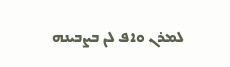ܠܡܪܢ ܘܐܦ ܠܢ ܒܨܒܝܢܗ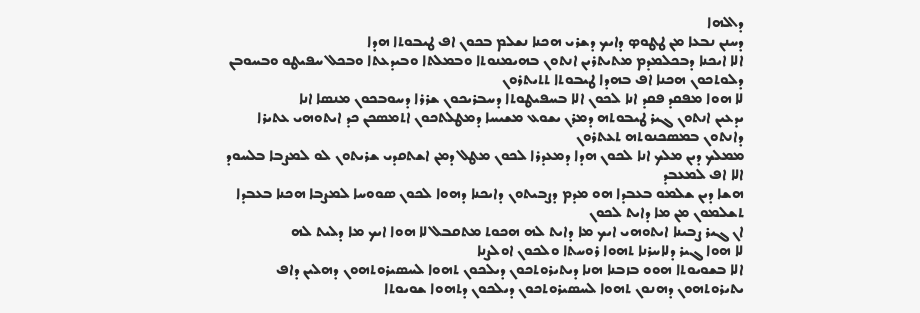ܕܐܠܗܐ
ܕܚܢܢ ܢܒܥܐ ܡܢ ܛܛܘܤ ܕܐܝܟ ܕܫܪܝ ܗܟܢܐ ܢܫܠܡ ܒܟܘܢ ܐܦ ܛܝܒܘܬܐ ܗܕܐ
ܐܠܐ ܐܝܟܢܐ ܕܒܟܠܡܕܡ ܡܬܝܬܪܝܢ ܐܢܬܘܢ ܒܗܝܡܢܘܬܐ ܘܒܡܠܬܐ ܘܒܝܕܥܬܐ ܘܒܟܠ ܚܦܝܛܘ ܘܒܚܘܒܢ ܕܠܘܬܟܘܢ ܗܟܢܐ ܐܦ ܒܗܕܐ ܛܝܒܘܬܐ ܬܬܝܬܪܘܢ
ܠܐ ܗܘܐ ܡܦܩܕ ܦܩܕ ܐܢܐ ܠܟܘܢ ܐܠܐ ܒܚܦܝܛܘܬܐ ܕܚܒܪܝܟܘܢ ܫܪܪܐ ܕܚܘܒܟܘܢ ܡܢܤܐ ܐܢܐ
ܝܕܥܝܢ ܐܢܬܘܢ ܓܝܪ ܛܝܒܘܬܗ ܕܡܪܢ ܝܫܘܥ ܡܫܝܚܐ ܕܡܛܠܬܟܘܢ ܐܬܡܤܟܢ ܟܕ ܐܝܬܘܗܝ ܥܬܝܪܐ ܕܐܢܬܘܢ ܒܡܤܟܢܘܬܗ ܬܥܬܪܘܢ
ܡܡܠܟ ܕܝܢ ܡܠܟ ܐܢܐ ܠܟܘܢ ܗܕܐ ܕܡܥܕܪܐ ܠܟܘܢ ܡܛܠ ܕܡܢ ܐܫܬܩܕܝ ܫܪܝܬܘܢ ܠܘ ܠܡܨܒܐ ܒܠܚܘܕ ܐܠܐ ܐܦ ܠܡܥܒܕ
ܗܫܐ ܕܝܢ ܫܠܡܘ ܒܥܒܕܐ ܗܘ ܡܕܡ ܕܨܒܝܬܘܢ ܕܐܝܟܢܐ ܕܗܘܐ ܠܟܘܢ ܤܘܘܚܐ ܠܡܨܒܐ ܗܟܢܐ ܒܥܒܕܐ ܬܫܠܡܘܢ ܡܢ ܡܐ ܕܐܝܬ ܠܟܘܢ
ܐܢ ܓܝܪ ܨܒܝܢܐ ܐܝܬܘܗܝ ܐܝܟ ܡܐ ܕܐܝܬ ܠܗ ܗܟܘܬ ܡܬܩܒܠ ܠܐ ܗܘܐ ܐܝܟ ܡܐ ܕܠܝܬ ܠܗ
ܠܐ ܗܘܐ ܓܝܪ ܕܠܐܚܪܢܐ ܬܗܘܐ ܪܘܚܬܐ ܘܠܟܘܢ ܐܘܠܨܢܐ
ܐܠܐ ܒܫܘܝܘܬܐ ܗܘܘ ܒܙܒܢܐ ܗܢܐ ܕܝܬܝܪܘܬܟܘܢ ܕܝܠܟܘܢ ܬܗܘܐ ܠܚܤܝܪܘܬܗܘܢ ܕܗܠܝܢ ܕܐܦ ܝܬܝܪܘܬܗܘܢ ܕܗܢܘܢ ܬܗܘܐ ܠܚܤܝܪܘܬܟܘܢ ܕܝܠܟܘܢ ܕܬܗܘܐ ܫܘܝܘܬܐ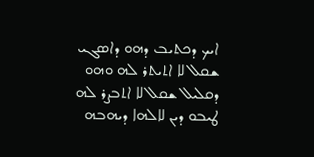ܐܝܟ ܕܟܬܝܒ ܕܗܘ ܕܐܤܓܝ ܫܩܠ ܠܐ ܐܬܝܬܪ ܠܗ ܘܗܘ ܕܩܠܝܠ ܫܩܠ ܠܐ ܐܬܒܨܪ ܠܗ
ܛܝܒܘ ܕܝܢ ܠܐܠܗܐ ܕܝܗܒܗ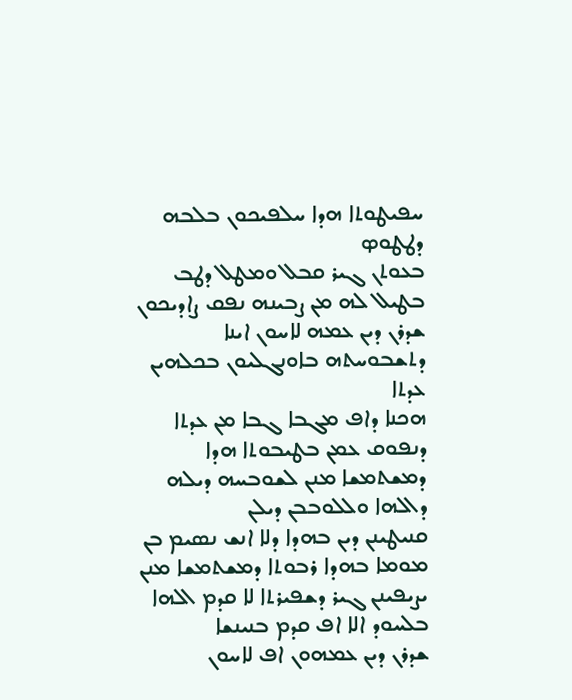ܚܦܝܛܘܬܐ ܗܕܐ ܚܠܦܝܟܘܢ ܒܠܒܗ ܕܛܛܘܤ
ܒܥܘܬܢ ܓܝܪ ܩܒܠ ܘܡܛܠ ܕܛܒ ܒܛܝܠ ܠܗ ܡܢ ܨܒܝܢܗ ܢܦܩ ܨܐܕܝܟܘܢ
ܫܕܪܢ ܕܝܢ ܥܡܗ ܠܐܚܘܢ ܐܝܢܐ ܕܬܫܒܘܚܬܗ ܒܐܘܢܓܠܝܘܢ ܒܟܠܗܝܢ ܥܕܬܐ
ܗܟܢܐ ܕܐܦ ܡܓܒܐ ܓܒܐ ܡܢ ܥܕܬܐ ܕܢܦܘܩ ܥܡܢ ܒܛܝܒܘܬܐ ܗܕܐ ܕܡܫܬܡܫܐ ܡܢܢ ܠܫܘܒܚܗ ܕܝܠܗ ܕܐܠܗܐ ܘܠܠܘܒܒܢ ܕܝܠܢ
ܩܢܝܛܝܢܢ ܕܝܢ ܒܗܕܐ ܕܠܐ ܐܢܫ ܢܤܝܡ ܒܢ ܡܘܡܐ ܒܗܕܐ ܪܒܘܬܐ ܕܡܫܬܡܫܐ ܡܢܢ
ܝܨܝܦܝܢܢ ܓܝܪ ܕܫܦܝܪܬܐ ܠܐ ܩܕܡ ܐܠܗܐ ܒܠܚܘܕ ܐܠܐ ܐܦ ܩܕܡ ܒܢܝܢܫܐ
ܫܕܪܢ ܕܝܢ ܥܡܗܘܢ ܐܦ ܠܐܚܘܢ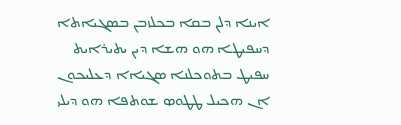ܐܝܢܐ ܕܠܢ ܒܩܐ ܒܟܠܙܒܢ ܒܤܓܝܐܬܐ ܕܚܦܝܛܐ ܗܘ ܗܫܐ ܕܝܢ ܝܬܝܪܐܝܬ ܚܦܝܛ ܒܬܘܟܠܢܐ ܤܓܝܐܐ ܕܥܠܝܟܘܢ
ܐܢ ܗܟܝܠ ܛܛܘܤ ܫܘܬܦܐ ܗܘ ܕܝܠܝ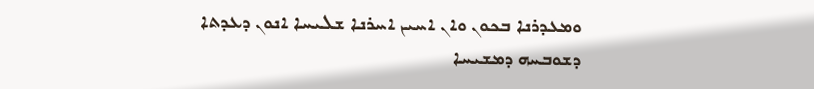ܘܡܥܕܪܢܐ ܒܟܘܢ ܘܐܢ ܐܚܝܢ ܐܚܪܢܐ ܫܠܝܚܐ ܐܢܘܢ ܕܥܕܬܐ ܕܫܘܒܚܗ ܕܡܫܝܚܐ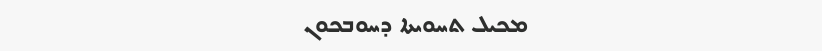ܡܟܝܠ ܬܚܘܝܬܐ ܕܚܘܒܟܘܢ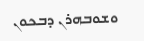ܘܫܘܒܗܪܢ ܕܒܟܘܢ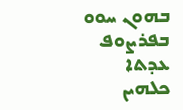ܒܗܘܢ ܚܘܘ ܒܦܪܨܘܦ ܥܕܬܐ ܟܠܗܝܢ